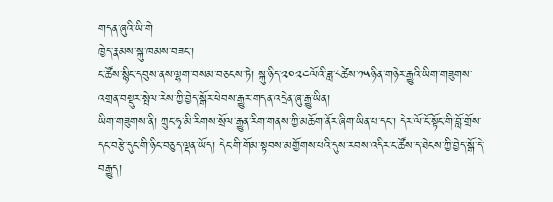གདན་ཞུའི་ཡི་གེ
ཁྱེད་རྣམས་སྐུ་ཁམས་བཟང་།
ང་ཚོས་སྙིང་དབུས་ནས་ལྷག་བསམ་བཅངས་ཏེ། སྐུ་ཉིད་༢༠༢༤ལོའི་ཟླ་༨ཚེས་༡༥ཉིན་གཉེར་རྒྱུའི་ཡིག་གཟུགས་འགྲན་བསྡུར་སྤེལ་རེས་ཀྱི་བྱེད་སྒོར་ཕེབས་རྒྱུར་གདན་འདྲེན་ཞུ་རྒྱུ་ཡིན།
ཡིག་གཟུགས་ནི། ཀྲུང་ཧྭ་མི་རིགས་སྲོལ་རྒྱུན་རིག་གནས་ཀྱི་མཆོག་ནོར་ཞིག་ཡིན་པ་དང་། དེར་ལོ་ངོ་སྟོང་གི་བློ་གྲོས་དང་བརྩེ་དུང་གི་ཉིང་བཅུད་ལྡན་ཡོད། དེང་གི་གོམ་སྟབས་མགྱོགས་པའི་དུས་རབས་འདིར་ང་ཚོས་ད་ཐེངས་ཀྱི་བྱེད་སྒོ་དེ་བརྒྱུད།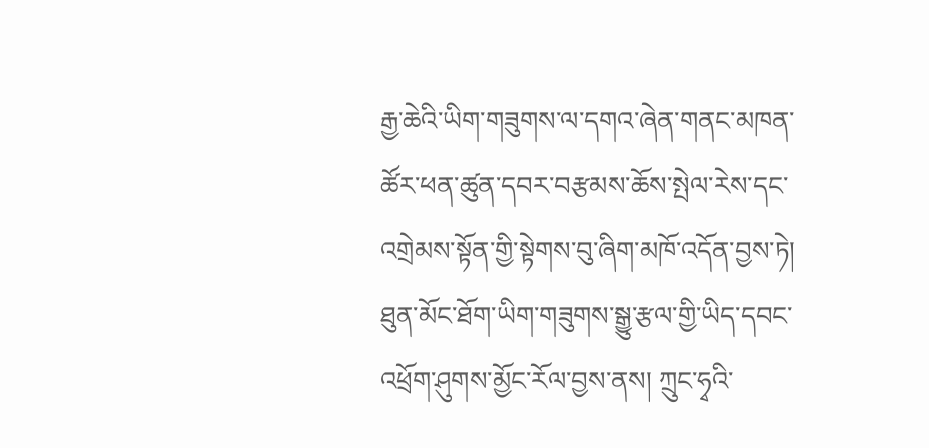རྒྱ་ཆེའི་ཡིག་གཟུགས་ལ་དགའ་ཞེན་གནང་མཁན་ཚོར་ཕན་ཚུན་དབར་བརྩམས་ཆོས་སྤེལ་རེས་དང་འགྲེམས་སྟོན་གྱི་སྟེགས་བུ་ཞིག་མཁོ་འདོན་བྱས་ཏེ། ཐུན་མོང་ཐོག་ཡིག་གཟུགས་སྒྱུ་རྩལ་གྱི་ཡིད་དབང་འཕྲོག་ཤུགས་མྱོང་རོལ་བྱས་ནས། ཀྲུང་ཧྭའི་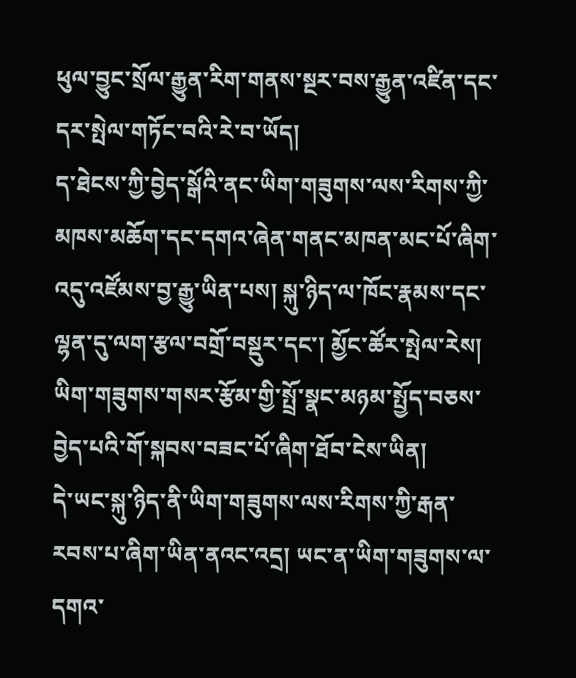ཕུལ་བྱུང་སྲོལ་རྒྱུན་རིག་གནས་སྔར་བས་རྒྱུན་འཛིན་དང་དར་སྤེལ་གཏོང་བའི་རེ་བ་ཡོད།
ད་ཐེངས་ཀྱི་བྱེད་སྒོའི་ནང་ཡིག་གཟུགས་ལས་རིགས་ཀྱི་མཁས་མཆོག་དང་དགའ་ཞེན་གནང་མཁན་མང་པོ་ཞིག་འདུ་འཛོམས་བྱ་རྒྱུ་ཡིན་པས། སྐུ་ཉིད་ལ་ཁོང་རྣམས་དང་ལྷན་དུ་ལག་རྩལ་བགྲོ་བསྡུར་དང་། མྱོང་ཚོར་སྤེལ་རེས། ཡིག་གཟུགས་གསར་རྩོམ་གྱི་སྤྲོ་སྣང་མཉམ་སྤྱོད་བཅས་བྱེད་པའི་གོ་སྐབས་བཟང་པོ་ཞིག་ཐོབ་ངེས་ཡིན།
དེ་ཡང་སྐུ་ཉིད་ནི་ཡིག་གཟུགས་ལས་རིགས་ཀྱི་རྒན་རབས་པ་ཞིག་ཡིན་ནའང་འདྲ། ཡང་ན་ཡིག་གཟུགས་ལ་དགའ་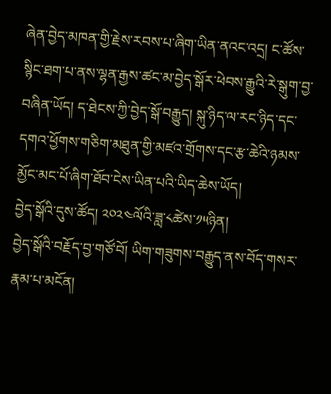ཞེན་བྱེད་མཁན་གྱི་རྗེས་རབས་པ་ཞིག་ཡིན་ནའང་འདྲ། ང་ཚོས་སྙིང་ཐག་པ་ནས་ལྷན་རྒྱས་ཚང་མ་བྱེད་སྒོར་ཕེབས་རྒྱུའི་རེ་སྒུག་བྱ་བཞིན་ཡོད། ད་ཐེངས་ཀྱི་བྱེད་སྒོ་བརྒྱུད། སྐུ་ཉིད་ལ་རང་ཉིད་དང་དགའ་ཕྱོགས་གཅིག་མཐུན་གྱི་མཛའ་གྲོགས་དང་རྩ་ཆེའི་ཉམས་མྱོང་མང་པོ་ཞིག་ཐོབ་ངེས་ཡིན་པའི་ཡིད་ཆེས་ཡོད།
བྱེད་སྒོའི་དུས་ཚོད། ༢༠༢༤ལོའི་ཟླ་༨ཚེས་༡༥ཉིན།
བྱེད་སྒོའི་བརྗོད་བྱ་གཙོ་བོ། ཡིག་གཟུགས་བརྒྱུད་ནས་བོད་གསར་རྣམ་པ་མངོན།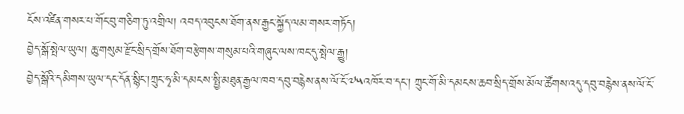ངོས་འཛིན་གསར་པ་གོང་བུ་གཅིག་ཏུ་འགྲིལ། འབད་འབུངས་ཐོག་ནས་རྒྱང་སྐྱོད་ལམ་གསར་གཏོད།
བྱེད་སྒོ་སྤེལ་ཡུལ། ཆུ་གསུམ་རྫོང་སྲིད་གྲོས་ཐོག་བརྩེགས་གསུམ་པའི་གཞུང་ལས་ཁང་དུ་སྤེལ་རྒྱུ།
བྱེད་སྒོའི་དམིགས་ཡུལ་དང་དོན་སྙིང་།ཀྲུང་ཧྭ་མི་དམངས་སྤྱི་མཐུན་རྒྱལ་ཁབ་དབུ་བརྙེས་ནས་ལོ་ངོ་༧༥འཁོར་བ་དང་། ཀྲུང་གོ་མི་དམངས་ཆབ་སྲིད་གྲོས་མོལ་ཚོགས་འདུ་དབུ་བརྙེས་ནས་ལོ་ངོ་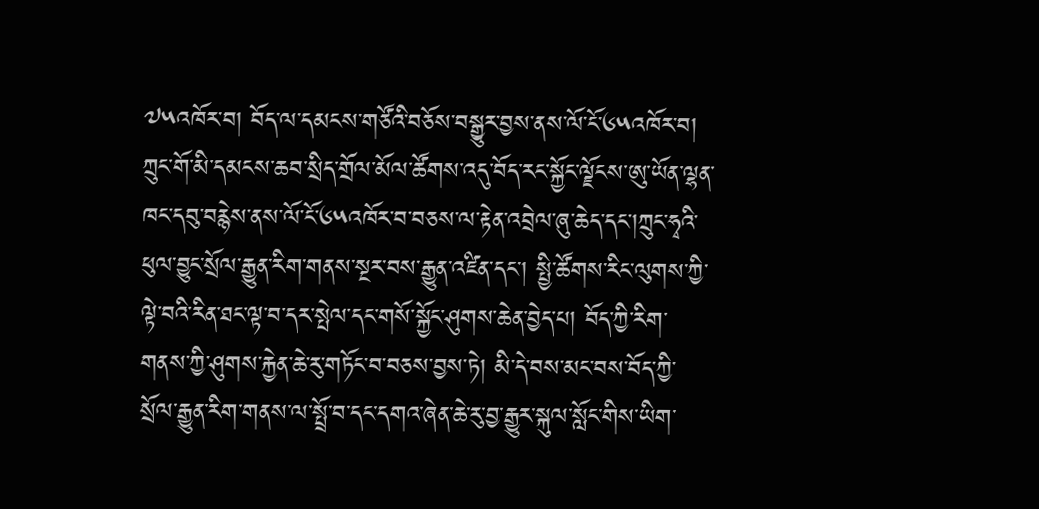༧༥འཁོར་བ། བོད་ལ་དམངས་གཙོའི་བཅོས་བསྒྱུར་བྱས་ནས་ལོ་ངོ་༦༥འཁོར་བ། ཀྲུང་གོ་མི་དམངས་ཆབ་སྲིད་གྲོལ་མོལ་ཚོགས་འདུ་བོད་རང་སྐྱོང་ལྗོངས་ཨུ་ཡོན་ལྷན་ཁང་དབུ་བརྙེས་ནས་ལོ་ངོ་༦༥འཁོར་བ་བཅས་ལ་རྟེན་འབྲེལ་ཞུ་ཆེད་དང་།ཀྲུང་ཧྭའི་ཕུལ་བྱུང་སྲོལ་རྒྱུན་རིག་གནས་སྔར་བས་རྒྱུན་འཛིན་དང་། སྤྱི་ཚོགས་རིང་ལུགས་ཀྱི་ལྟེ་བའི་རིན་ཐང་ལྟ་བ་དར་སྤེལ་དང་གསོ་སྐྱོང་ཤུགས་ཆེན་བྱེད་པ། བོད་ཀྱི་རིག་གནས་ཀྱི་ཤུགས་རྐྱེན་ཆེ་རུ་གཏོང་བ་བཅས་བྱས་ཏེ། མི་དེ་བས་མང་བས་བོད་ཀྱི་སྲོལ་རྒྱུན་རིག་གནས་ལ་སྤྲོ་བ་དང་དགའ་ཞེན་ཆེ་རུ་བྱ་རྒྱུར་སྐུལ་སློང་གིས་ཡིག་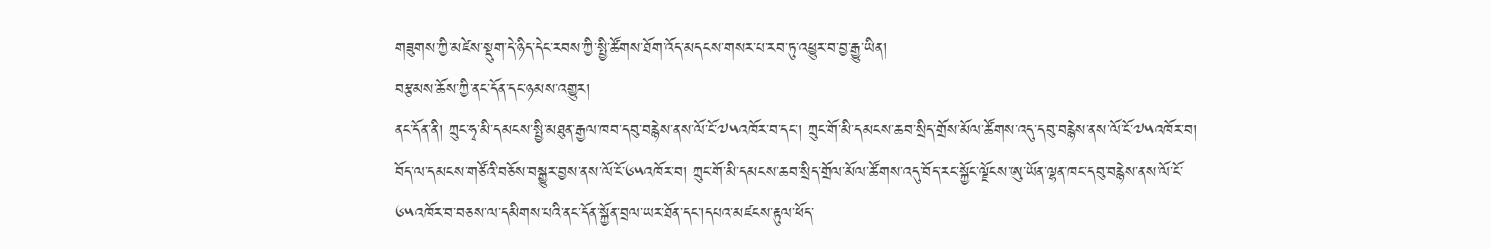གཟུགས་ཀྱི་མཛེས་སྡུག་དེ་ཉིད་དེང་རབས་ཀྱི་སྤྱི་ཚོགས་ཐོག་འོད་མདངས་གསར་པ་རབ་ཏུ་འཕྱུར་བ་བྱ་རྒྱུ་ཡིན།
བརྩམས་ཆོས་ཀྱི་ནང་དོན་དང་ཉམས་འགྱུར།
ནང་དོན་ནི། ཀྲུང་ཧྭ་མི་དམངས་སྤྱི་མཐུན་རྒྱལ་ཁབ་དབུ་བརྙེས་ནས་ལོ་ངོ་༧༥འཁོར་བ་དང་། ཀྲུང་གོ་མི་དམངས་ཆབ་སྲིད་གྲོས་མོལ་ཚོགས་འདུ་དབུ་བརྙེས་ནས་ལོ་ངོ་༧༥འཁོར་བ། བོད་ལ་དམངས་གཙོའི་བཅོས་བསྒྱུར་བྱས་ནས་ལོ་ངོ་༦༥འཁོར་བ། ཀྲུང་གོ་མི་དམངས་ཆབ་སྲིད་གྲོལ་མོལ་ཚོགས་འདུ་བོད་རང་སྐྱོང་ལྗོངས་ཨུ་ཡོན་ལྷན་ཁང་དབུ་བརྙེས་ནས་ལོ་ངོ་༦༥འཁོར་བ་བཅས་ལ་དམིགས་པའི་ནང་དོན་སྐྱོན་བྲལ་ཡར་ཐོན་དང་།དཔའ་མཛངས་རྟུལ་ཕོད་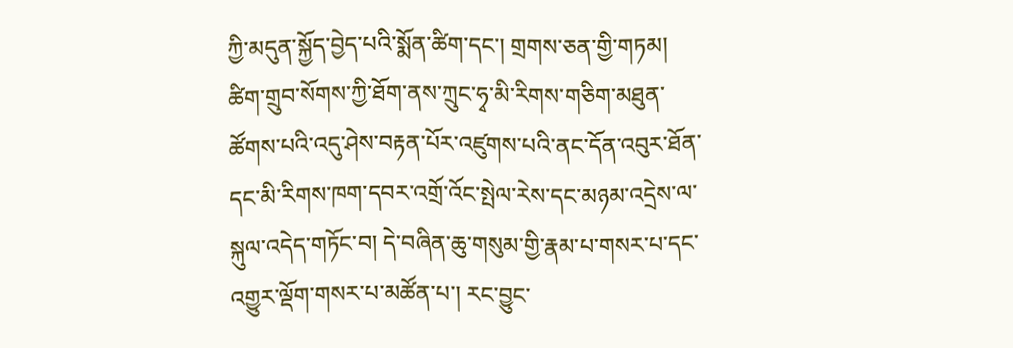ཀྱི་མདུན་སྐྱོད་བྱེད་པའི་སྨོན་ཚིག་དང་། གྲགས་ཅན་གྱི་གཏམ། ཚིག་གྲུབ་སོགས་ཀྱི་ཐོག་ནས་ཀྲུང་ཧྭ་མི་རིགས་གཅིག་མཐུན་ཚོགས་པའི་འདུ་ཤེས་བརྟན་པོར་འཛུགས་པའི་ནང་དོན་འབུར་ཐོན་དང་མི་རིགས་ཁག་དབར་འགྲོ་འོང་སྤེལ་རེས་དང་མཉམ་འདྲེས་ལ་སྐུལ་འདེད་གཏོང་བ། དེ་བཞིན་ཆུ་གསུམ་གྱི་རྣམ་པ་གསར་པ་དང་འགྱུར་ལྡོག་གསར་པ་མཚོན་པ་། རང་བྱུང་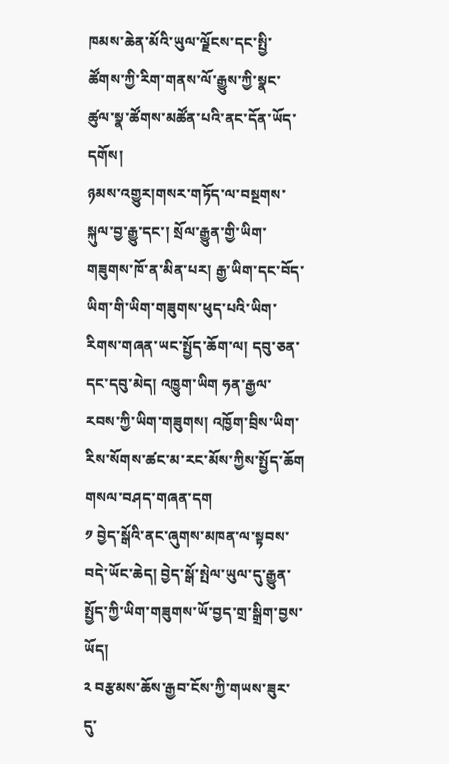ཁམས་ཆེན་མོའི་ཡུལ་ལྗོངས་དང་སྤྱི་ཚོགས་ཀྱི་རིག་གནས་ལོ་རྒྱུས་ཀྱི་སྣང་ཚུལ་སྣ་ཚོགས་མཚོན་པའི་ནང་དོན་ཡོད་དགོས།
ཉམས་འགྱུར།གསར་གཏོད་ལ་བསྔགས་སྐུལ་བྱ་རྒྱུ་དང་། སྲོལ་རྒྱུན་གྱི་ཡིག་གཟུགས་ཁོ་ན་མིན་པར། རྒྱ་ཡིག་དང་བོད་ཡིག་གི་ཡིག་གཟུགས་ཕུད་པའི་ཡིག་རིགས་གཞན་ཡང་སྤྱོད་ཆོག་ལ། དབུ་ཅན་དང་དབུ་མེད། འཁྱུག་ཡིག ཧན་རྒྱལ་རབས་ཀྱི་ཡིག་གཟུགས། འཁྱོག་བྲིས་ཡིག་རིས་སོགས་ཚང་མ་རང་མོས་ཀྱིས་སྤྱོད་ཆོག
གསལ་བཤད་གཞན་དག
༡ བྱེད་སྒོའི་ནང་ཞུགས་མཁན་ལ་སྟབས་བདེ་ཡོང་ཆེད། བྱེད་སྒོ་སྤེལ་ཡུལ་དུ་རྒྱུན་སྤྱོད་ཀྱི་ཡིག་གཟུགས་ཡོ་བྱད་གྲ་སྒྲིག་བྱས་ཡོད།
༢ བརྩམས་ཆོས་རྒྱབ་ངོས་ཀྱི་གཡས་ཟུར་དུ་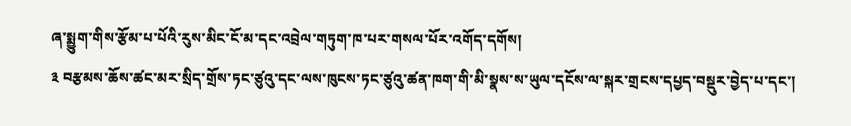ཞ་སྨྱུག་གིས་རྩོམ་པ་པོའི་རུས་མིང་ངོ་མ་དང་འབྲེལ་གཏུག་ཁ་པར་གསལ་པོར་འགོད་དགོས།
༣ བརྩམས་ཆོས་ཚང་མར་སྲིད་གྲོས་ཏང་ཙུའུ་དང་ལས་ཁུངས་ཏང་ཙུའུ་ཚན་ཁག་གི་མི་སྣས་ས་ཡུལ་དངོས་ལ་སྐར་གྲངས་དཔྱད་བསྡུར་བྱེད་པ་དང་།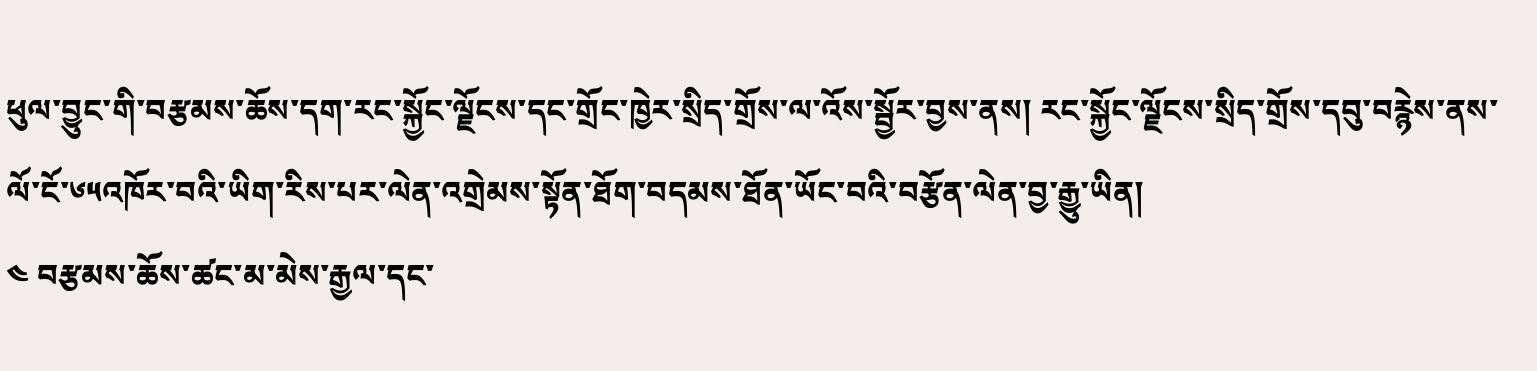ཕུལ་བྱུང་གི་བརྩམས་ཆོས་དག་རང་སྐྱོང་ལྗོངས་དང་གྲོང་ཁྱེར་སྲིད་གྲོས་ལ་འོས་སྦྱོར་བྱས་ནས། རང་སྐྱོང་ལྗོངས་སྲིད་གྲོས་དབུ་བརྙེས་ནས་ལོ་ངོ་༦༥འཁོར་བའི་ཡིག་རིས་པར་ལེན་འགྲེམས་སྟོན་ཐོག་བདམས་ཐོན་ཡོང་བའི་བརྩོན་ལེན་བྱ་རྒྱུ་ཡིན།
༤ བརྩམས་ཆོས་ཚང་མ་མེས་རྒྱལ་དང་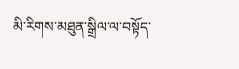མི་རིགས་མཐུན་སྒྲིལ་ལ་བསྟོད་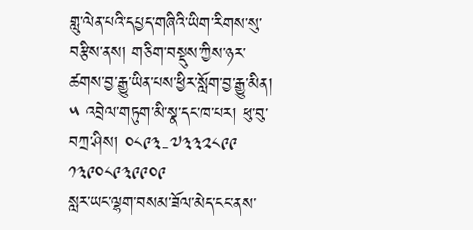གླུ་ལེན་པའི་དཔྱད་གཞིའི་ཡིག་རིགས་སུ་བརྩིས་ནས། གཅིག་བསྡུས་ཀྱིས་ཉར་ཚགས་བྱ་རྒྱུ་ཡིན་པས་ཕྱིར་སློག་བྱ་རྒྱུ་མིན།
༥ འབྲེལ་གཏུག་མི་སྣ་དང་ཁ་པར། ཕུ་བུ་བཀྲ་ཤིས། ༠༨༩༣-༧༣༣༢༨༩༩ ༡༣༩༠༨༩༣༩༩༠༩
སླར་ཡང་ལྷག་བསམ་ཟོལ་མེད་ངང་ནས་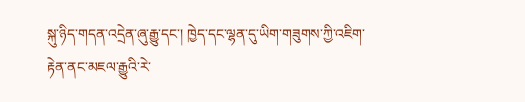སྐུ་ཉིད་གདན་འདྲེན་ཞུ་རྒྱུ་དང་། ཁྱེད་དང་ལྷན་དུ་ཡིག་གཟུགས་ཀྱི་འཇིག་རྟེན་ནང་མཇལ་རྒྱུའི་རེ་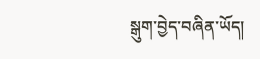སྒུག་བྱེད་བཞིན་ཡོད།